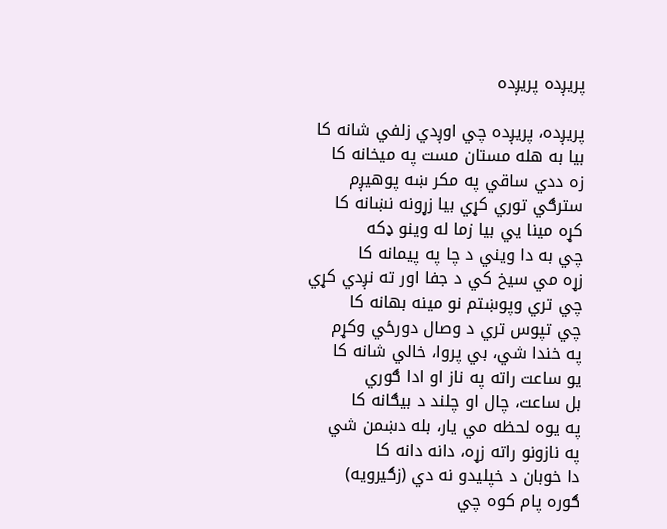پريږده پريږده

پريږده، پريږده چي اوږدي زلفي شانه كا
بيا به هله مستان مست په ميخانه كا
زه ددي ساقي په مكر ښه پوهيږم
سترګي توري كړي بيا زړونه نښانه كا
كړه مينا يي بيا زما له وينو ډكه
چي به دا ويني د چا په پيمانه كا
زړه مي سيخ كي د جفا اور ته نږدي كړي
چي تري وپوښتم نو مينه بهانه كا
چي تپوس تري د وصال دورځي وكړم
په خندا شي، بي پروا، خالي شانه كا
يو ساعت راته په ناز او ادا ګوري
بل ساعت، چال او چلند د بيګانه كا
په يوه لحظه مي يار، بله دښمن شي
په نازونو راته زړه، دانه دانه كا
دا خوبان د خپليدو نه دي (زګيرويه)
ګوره پام كوه چي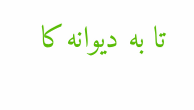تا به ديوانه كا